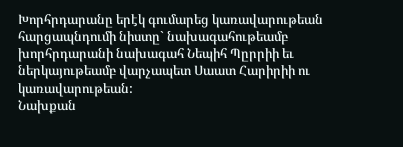Խորհրդարանը երէկ գումարեց կառավարութեան հարցապնդումի նիստը` նախագահութեամբ խորհրդարանի նախագահ Նեպիհ Պըրրիի եւ ներկայութեամբ վարչապետ Սաատ Հարիրիի ու կառավարութեան:
Նախքան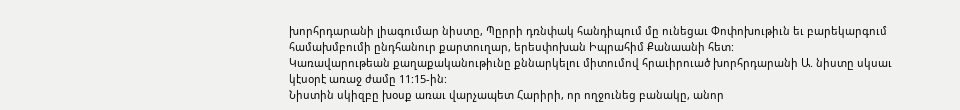խորհրդարանի լիագումար նիստը, Պըրրի դռնփակ հանդիպում մը ունեցաւ Փոփոխութիւն եւ բարեկարգում համախմբումի ընդհանուր քարտուղար, երեսփոխան Իպրահիմ Քանաանի հետ:
Կառավարութեան քաղաքականութիւնը քննարկելու միտումով հրաւիրուած խորհրդարանի Ա. նիստը սկսաւ կէսօրէ առաջ ժամը 11:15-ին:
Նիստին սկիզբը խօսք առաւ վարչապետ Հարիրի, որ ողջունեց բանակը, անոր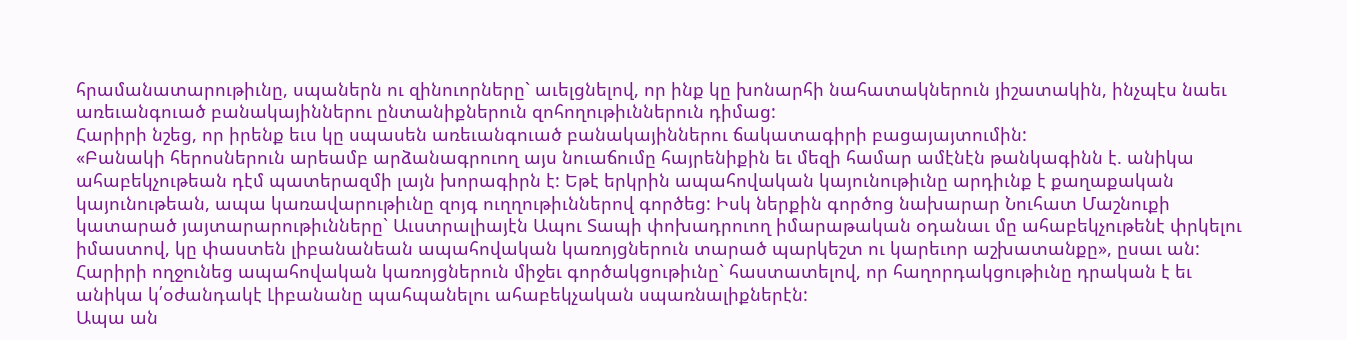հրամանատարութիւնը, սպաներն ու զինուորները` աւելցնելով, որ ինք կը խոնարհի նահատակներուն յիշատակին, ինչպէս նաեւ առեւանգուած բանակայիններու ընտանիքներուն զոհողութիւններուն դիմաց:
Հարիրի նշեց, որ իրենք եւս կը սպասեն առեւանգուած բանակայիններու ճակատագիրի բացայայտումին:
«Բանակի հերոսներուն արեամբ արձանագրուող այս նուաճումը հայրենիքին եւ մեզի համար ամէնէն թանկագինն է. անիկա ահաբեկչութեան դէմ պատերազմի լայն խորագիրն է: Եթէ երկրին ապահովական կայունութիւնը արդիւնք է քաղաքական կայունութեան, ապա կառավարութիւնը զոյգ ուղղութիւններով գործեց: Իսկ ներքին գործոց նախարար Նուհատ Մաշնուքի կատարած յայտարարութիւնները` Աւստրալիայէն Ապու Տապի փոխադրուող իմարաթական օդանաւ մը ահաբեկչութենէ փրկելու իմաստով, կը փաստեն լիբանանեան ապահովական կառոյցներուն տարած պարկեշտ ու կարեւոր աշխատանքը», ըսաւ ան:
Հարիրի ողջունեց ապահովական կառոյցներուն միջեւ գործակցութիւնը` հաստատելով, որ հաղորդակցութիւնը դրական է եւ անիկա կ՛օժանդակէ Լիբանանը պահպանելու ահաբեկչական սպառնալիքներէն:
Ապա ան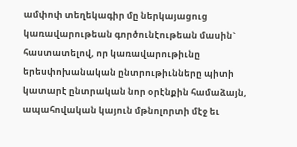ամփոփ տեղեկագիր մը ներկայացուց կառավարութեան գործունէութեան մասին` հաստատելով, որ կառավարութիւնը երեսփոխանական ընտրութիւնները պիտի կատարէ ընտրական նոր օրէնքին համաձայն, ապահովական կայուն մթնոլորտի մէջ եւ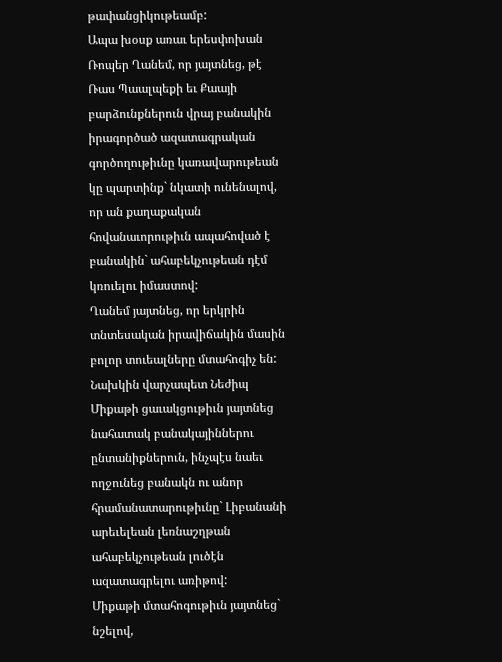թափանցիկութեամբ:
Ապա խօսք առաւ երեսփոխան Ռոպեր Ղանեմ, որ յայտնեց, թէ Ռաս Պաալպեքի եւ Քաայի բարձունքներուն վրայ բանակին իրագործած ազատագրական գործողութիւնը կառավարութեան կը պարտինք` նկատի ունենալով, որ ան քաղաքական հովանաւորութիւն ապահոված է բանակին` ահաբեկչութեան դէմ կռուելու իմաստով:
Ղանեմ յայտնեց, որ երկրին տնտեսական իրավիճակին մասին բոլոր տուեալները մտահոգիչ են:
Նախկին վարչապետ Նեժիպ Միքաթի ցաւակցութիւն յայտնեց նահատակ բանակայիններու ընտանիքներուն, ինչպէս նաեւ ողջունեց բանակն ու անոր հրամանատարութիւնը` Լիբանանի արեւելեան լեռնաշղթան ահաբեկչութեան լուծէն ազատագրելու առիթով:
Միքաթի մտահոգութիւն յայտնեց` նշելով,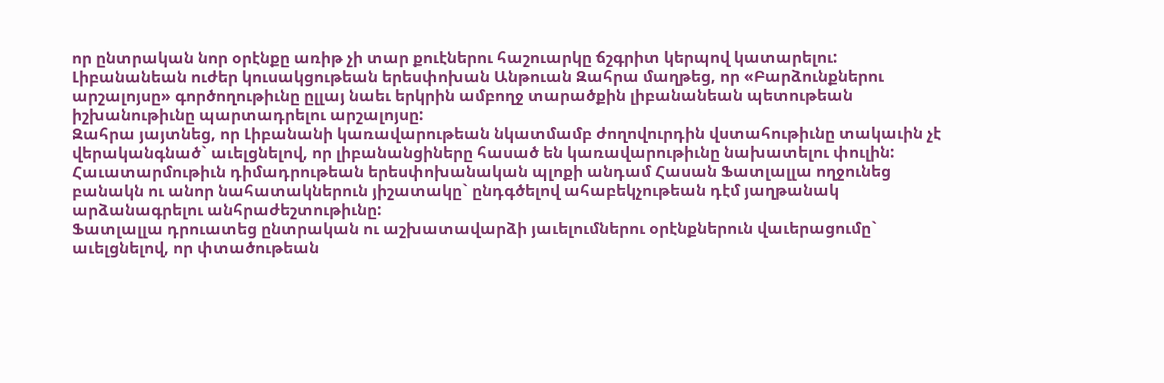որ ընտրական նոր օրէնքը առիթ չի տար քուէներու հաշուարկը ճշգրիտ կերպով կատարելու:
Լիբանանեան ուժեր կուսակցութեան երեսփոխան Անթուան Զահրա մաղթեց, որ «Բարձունքներու արշալոյսը» գործողութիւնը ըլլայ նաեւ երկրին ամբողջ տարածքին լիբանանեան պետութեան իշխանութիւնը պարտադրելու արշալոյսը:
Զահրա յայտնեց, որ Լիբանանի կառավարութեան նկատմամբ ժողովուրդին վստահութիւնը տակաւին չէ վերականգնած` աւելցնելով, որ լիբանանցիները հասած են կառավարութիւնը նախատելու փուլին:
Հաւատարմութիւն դիմադրութեան երեսփոխանական պլոքի անդամ Հասան Ֆատլալլա ողջունեց բանակն ու անոր նահատակներուն յիշատակը` ընդգծելով ահաբեկչութեան դէմ յաղթանակ արձանագրելու անհրաժեշտութիւնը:
Ֆատլալլա դրուատեց ընտրական ու աշխատավարձի յաւելումներու օրէնքներուն վաւերացումը` աւելցնելով, որ փտածութեան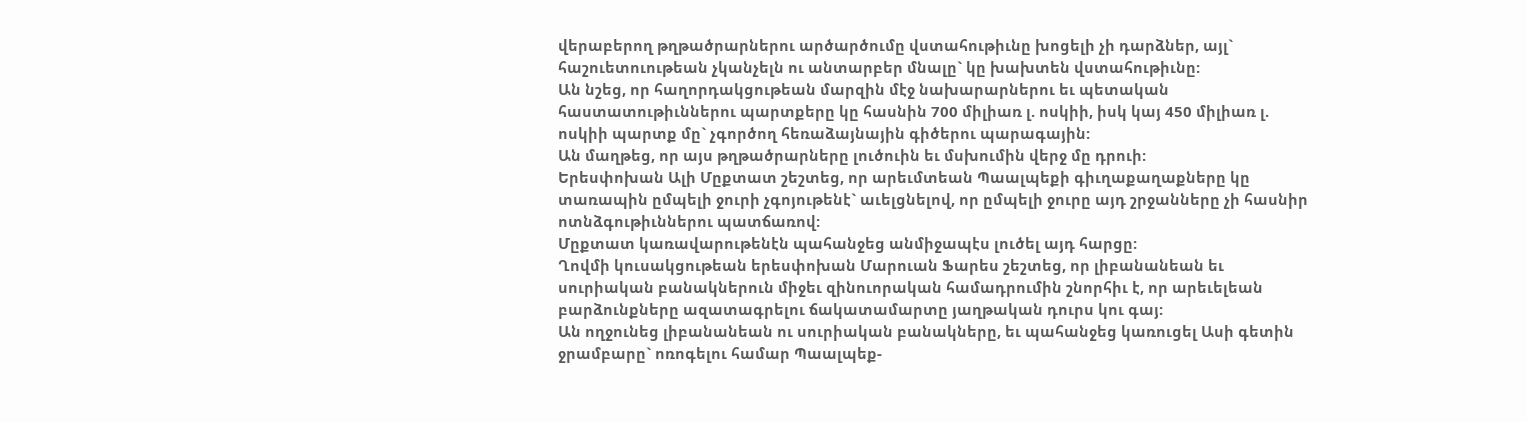վերաբերող թղթածրարներու արծարծումը վստահութիւնը խոցելի չի դարձներ, այլ` հաշուետուութեան չկանչելն ու անտարբեր մնալը` կը խախտեն վստահութիւնը:
Ան նշեց, որ հաղորդակցութեան մարզին մէջ նախարարներու եւ պետական հաստատութիւններու պարտքերը կը հասնին 700 միլիառ լ. ոսկիի, իսկ կայ 450 միլիառ լ. ոսկիի պարտք մը` չգործող հեռաձայնային գիծերու պարագային:
Ան մաղթեց, որ այս թղթածրարները լուծուին եւ մսխումին վերջ մը դրուի:
Երեսփոխան Ալի Մըքտատ շեշտեց, որ արեւմտեան Պաալպեքի գիւղաքաղաքները կը տառապին ըմպելի ջուրի չգոյութենէ` աւելցնելով, որ ըմպելի ջուրը այդ շրջանները չի հասնիր ոտնձգութիւններու պատճառով:
Մըքտատ կառավարութենէն պահանջեց անմիջապէս լուծել այդ հարցը:
Ղովմի կուսակցութեան երեսփոխան Մարուան Ֆարես շեշտեց, որ լիբանանեան եւ սուրիական բանակներուն միջեւ զինուորական համադրումին շնորհիւ է, որ արեւելեան բարձունքները ազատագրելու ճակատամարտը յաղթական դուրս կու գայ:
Ան ողջունեց լիբանանեան ու սուրիական բանակները, եւ պահանջեց կառուցել Ասի գետին ջրամբարը` ոռոգելու համար Պաալպեք-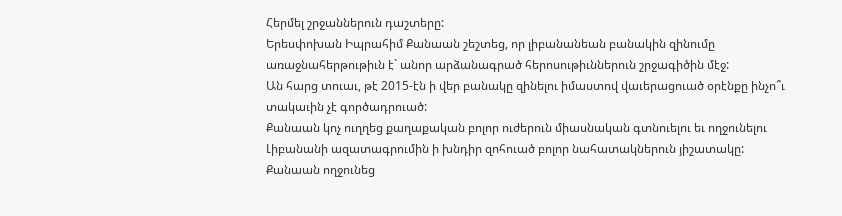Հերմել շրջաններուն դաշտերը:
Երեսփոխան Իպրահիմ Քանաան շեշտեց, որ լիբանանեան բանակին զինումը առաջնահերթութիւն է` անոր արձանագրած հերոսութիւններուն շրջագիծին մէջ:
Ան հարց տուաւ, թէ 2015-էն ի վեր բանակը զինելու իմաստով վաւերացուած օրէնքը ինչո՞ւ տակաւին չէ գործադրուած:
Քանաան կոչ ուղղեց քաղաքական բոլոր ուժերուն միասնական գտնուելու եւ ողջունելու Լիբանանի ազատագրումին ի խնդիր զոհուած բոլոր նահատակներուն յիշատակը:
Քանաան ողջունեց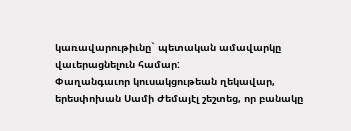կառավարութիւնը` պետական ամավարկը վաւերացնելուն համար:
Փաղանգաւոր կուսակցութեան ղեկավար, երեսփոխան Սամի Ժեմայէլ շեշտեց, որ բանակը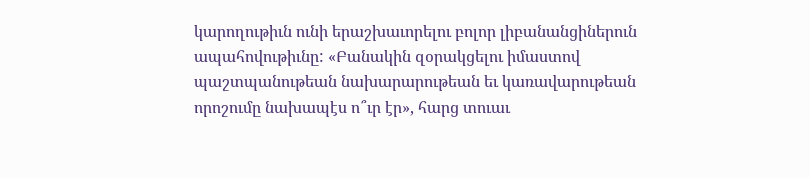կարողութիւն ունի երաշխաւորելու բոլոր լիբանանցիներուն ապահովութիւնը: «Բանակին զօրակցելու իմաստով պաշտպանութեան նախարարութեան եւ կառավարութեան որոշումը նախապէս ո՞ւր էր», հարց տուաւ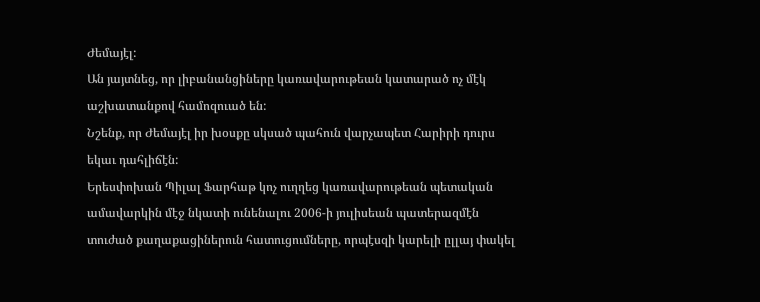Ժեմայէլ:
Ան յայտնեց, որ լիբանանցիները կառավարութեան կատարած ոչ մէկ աշխատանքով համոզուած են:
Նշենք, որ Ժեմայէլ իր խօսքը սկսած պահուն վարչապետ Հարիրի դուրս եկաւ դահլիճէն:
Երեսփոխան Պիլալ Ֆարհաթ կոչ ուղղեց կառավարութեան պետական ամավարկին մէջ նկատի ունենալու 2006-ի յուլիսեան պատերազմէն տուժած քաղաքացիներուն հատուցումները, որպէսզի կարելի ըլլայ փակել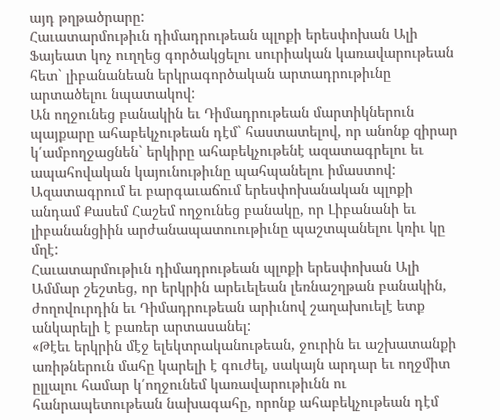այդ թղթածրարը:
Հաւատարմութիւն դիմադրութեան պլոքի երեսփոխան Ալի Ֆայեատ կոչ ուղղեց գործակցելու սուրիական կառավարութեան հետ` լիբանանեան երկրագործական արտադրութիւնը արտածելու նպատակով:
Ան ողջունեց բանակին եւ Դիմադրութեան մարտիկներուն պայքարը ահաբեկչութեան դէմ` հաստատելով, որ անոնք զիրար կ՛ամբողջացնեն` երկիրը ահաբեկչութենէ ազատագրելու եւ ապահովական կայունութիւնը պահպանելու իմաստով:
Ազատագրում եւ բարգաւաճում երեսփոխանական պլոքի անդամ Քասեմ Հաշեմ ողջունեց բանակը, որ Լիբանանի եւ լիբանանցիին արժանապատուութիւնը պաշտպանելու կռիւ կը մղէ:
Հաւատարմութիւն դիմադրութեան պլոքի երեսփոխան Ալի Ամմար շեշտեց, որ երկրին արեւելեան լեռնաշղթան բանակին, ժողովուրդին եւ Դիմադրութեան արիւնով շաղախուելէ ետք անկարելի է բառեր արտասանել:
«Թէեւ երկրին մէջ ելեկտրականութեան, ջուրին եւ աշխատանքի առիթներուն մահը կարելի է գուժել, սակայն արդար եւ ողջմիտ ըլլալու համար կ՛ողջունեմ կառավարութիւնն ու հանրապետութեան նախագահը, որոնք ահաբեկչութեան դէմ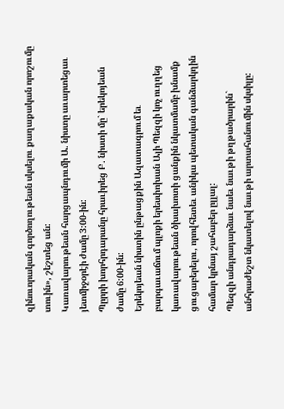զինուորական գործողութեան սկսելու քաղաքական որոշումը տուին», շեշտեց ան:
Կառավարութեան հարցապնդումի Ա. նիստը աւարտեցաւ յետմիջօրէի ժամը 3:00-ին:
Պըրրի խորհրդարանը հրաւիրեց Բ. նիստի մը` երեկոյեան ժամը 6:00-ին:
Երեկոյեան նիստին ընթացքին Ազատագրում եւ բարգաւաճում պլոքի երեսփոխան Ալի Պեզզի կոչ ուղղեց կառավարութեան ծխախոտի ցանքին նկատմամբ խնամք ցուցաբերելու, որովհետեւ անիկա պետական գանձարկղին համար կրնայ շահաբեր ըլլալ:
Պեզզի անդրադարձաւ նաեւ նաւթի թղթածրարին` անհրաժեշտ նկատելով նաւթի արտահանումին սկսիլը: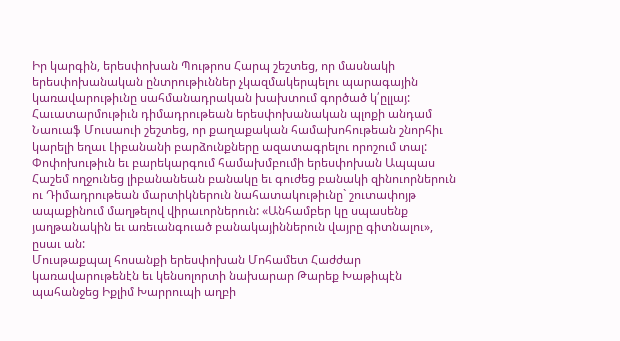Իր կարգին, երեսփոխան Պութրոս Հարպ շեշտեց, որ մասնակի երեսփոխանական ընտրութիւններ չկազմակերպելու պարագային կառավարութիւնը սահմանադրական խախտում գործած կ՛ըլլայ:
Հաւատարմութիւն դիմադրութեան երեսփոխանական պլոքի անդամ Նաուաֆ Մուսաուի շեշտեց, որ քաղաքական համախոհութեան շնորհիւ կարելի եղաւ Լիբանանի բարձունքները ազատագրելու որոշում տալ:
Փոփոխութիւն եւ բարեկարգում համախմբումի երեսփոխան Ապպաս Հաշեմ ողջունեց լիբանանեան բանակը եւ գուժեց բանակի զինուորներուն ու Դիմադրութեան մարտիկներուն նահատակութիւնը` շուտափոյթ ապաքինում մաղթելով վիրաւորներուն: «Անհամբեր կը սպասենք յաղթանակին եւ առեւանգուած բանակայիններուն վայրը գիտնալու», ըսաւ ան:
Մուսթաքպալ հոսանքի երեսփոխան Մոհամետ Հաժժար կառավարութենէն եւ կենսոլորտի նախարար Թարեք Խաթիպէն պահանջեց Իքլիմ Խարրուպի աղբի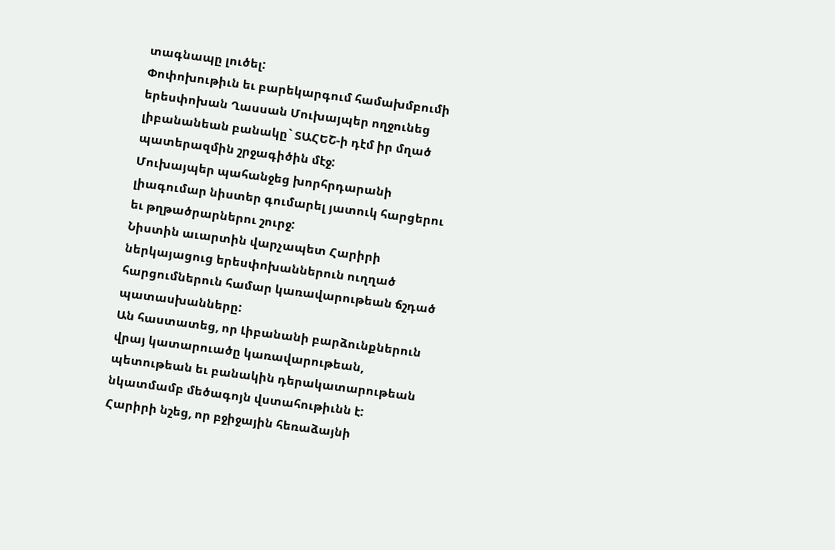տագնապը լուծել:
Փոփոխութիւն եւ բարեկարգում համախմբումի երեսփոխան Ղասսան Մուխայպեր ողջունեց լիբանանեան բանակը` ՏԱՀԵՇ-ի դէմ իր մղած պատերազմին շրջագիծին մէջ:
Մուխայպեր պահանջեց խորհրդարանի լիագումար նիստեր գումարել յատուկ հարցերու եւ թղթածրարներու շուրջ:
Նիստին աւարտին վարչապետ Հարիրի ներկայացուց երեսփոխաններուն ուղղած հարցումներուն համար կառավարութեան ճշդած պատասխանները:
Ան հաստատեց, որ Լիբանանի բարձունքներուն վրայ կատարուածը կառավարութեան, պետութեան եւ բանակին դերակատարութեան նկատմամբ մեծագոյն վստահութիւնն է:
Հարիրի նշեց, որ բջիջային հեռաձայնի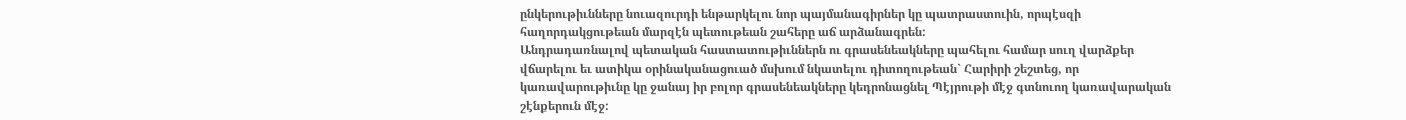ընկերութիւնները նուազուրդի ենթարկելու նոր պայմանագիրներ կը պատրաստուին, որպէսզի հաղորդակցութեան մարզէն պետութեան շահերը աճ արձանագրեն:
Անդրադառնալով պետական հաստատութիւններն ու գրասենեակները պահելու համար սուղ վարձքեր վճարելու եւ ատիկա օրինականացուած մսխում նկատելու դիտողութեան` Հարիրի շեշտեց, որ կառավարութիւնը կը ջանայ իր բոլոր գրասենեակները կեդրոնացնել Պէյրութի մէջ գտնուող կառավարական շէնքերուն մէջ: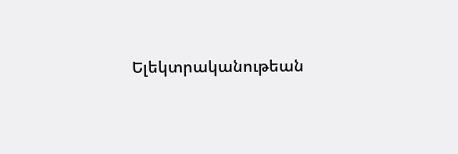Ելեկտրականութեան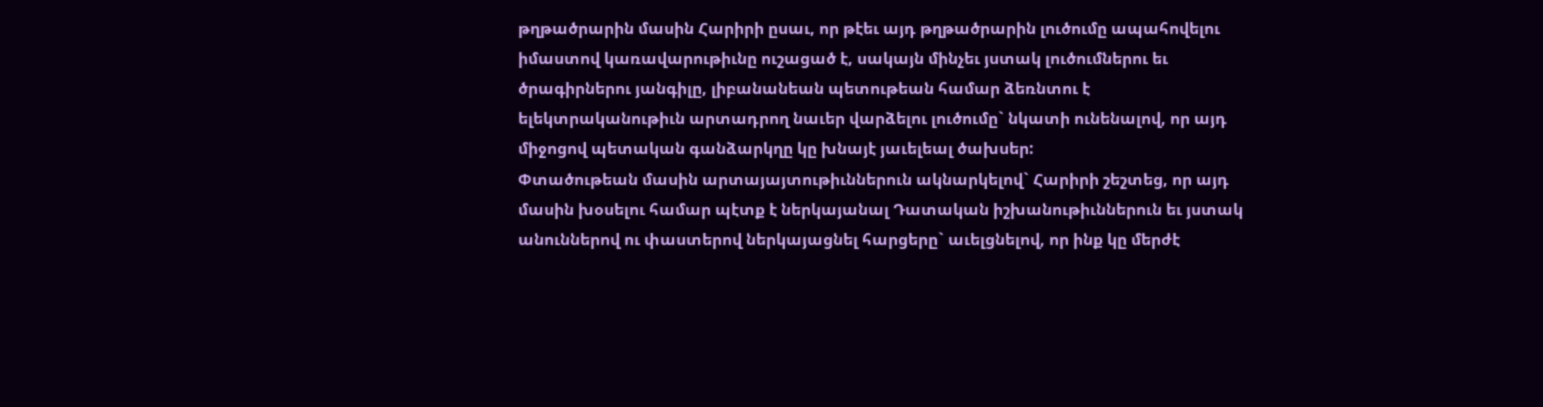թղթածրարին մասին Հարիրի ըսաւ, որ թէեւ այդ թղթածրարին լուծումը ապահովելու իմաստով կառավարութիւնը ուշացած է, սակայն մինչեւ յստակ լուծումներու եւ ծրագիրներու յանգիլը, լիբանանեան պետութեան համար ձեռնտու է ելեկտրականութիւն արտադրող նաւեր վարձելու լուծումը` նկատի ունենալով, որ այդ միջոցով պետական գանձարկղը կը խնայէ յաւելեալ ծախսեր:
Փտածութեան մասին արտայայտութիւններուն ակնարկելով` Հարիրի շեշտեց, որ այդ մասին խօսելու համար պէտք է ներկայանալ Դատական իշխանութիւններուն եւ յստակ անուններով ու փաստերով ներկայացնել հարցերը` աւելցնելով, որ ինք կը մերժէ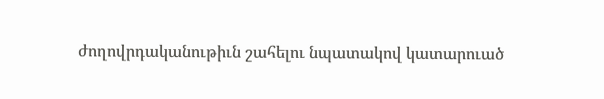ժողովրդականութիւն շահելու նպատակով կատարուած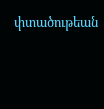փտածութեան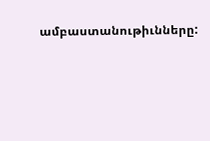ամբաստանութիւնները: